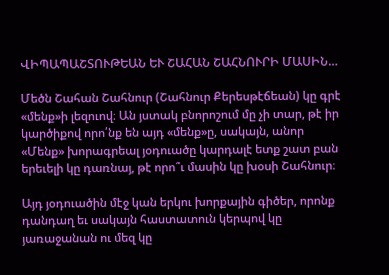ՎԻՊԱՊԱՇՏՈՒԹԵԱՆ ԵՒ ՇԱՀԱՆ ՇԱՀՆՈՒՐԻ ՄԱՍԻՆ…

Մեծն Շահան Շահնուր (Շահնուր Քերեսթէճեան) կը գրէ «մենք»ի լեզուով։ Ան յստակ բնորոշում մը չի տար, թէ իր կարծիքով որո՛նք են այդ «մենք»ը, սակայն, անոր «Մենք» խորագրեալ յօդուածը կարդալէ ետք շատ բան երեւելի կը դառնայ, թէ որո՞ւ մասին կը խօսի Շահնուր։

Այդ յօդուածին մէջ կան երկու խորքային գիծեր, որոնք դանդաղ եւ սակայն հաստատուն կերպով կը յառաջանան ու մեզ կը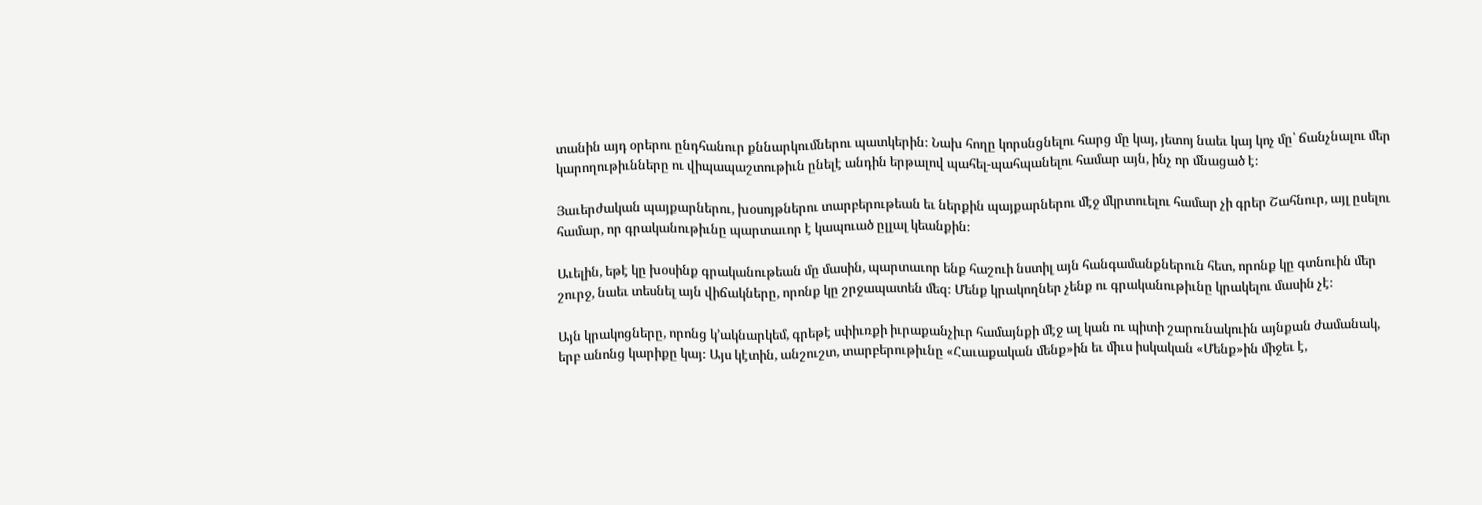տանին այդ օրերու ընդհանուր քննարկումներու պատկերին։ Նախ հողը կորսնցնելու հարց մը կայ, յետոյ նաեւ կայ կոչ մը՝ ճանչնալու մեր կարողութիւնները ու վիպապաշտութիւն ընելէ անդին երթալով պահել-պահպանելու համար այն, ինչ որ մնացած է։

Յաւերժական պայքարներու, խօսոյթներու տարբերութեան եւ ներքին պայքարներու մէջ մկրտուելու համար չի գրեր Շահնուր, այլ ըսելու համար, որ գրականութիւնը պարտաւոր է կապուած ըլլալ կեանքին։

Աւելին, եթէ կը խօսինք գրականութեան մը մասին, պարտաւոր ենք հաշուի նստիլ այն հանգամանքներուն հետ, որոնք կը գտնուին մեր շուրջ, նաեւ տեսնել այն վիճակները, որոնք կը շրջապատեն մեզ։ Մենք կրակողներ չենք ու գրականութիւնը կրակելու մասին չէ։

Այն կրակոցները, որոնց կ՚ակնարկեմ, գրեթէ սփիւռքի իւրաքանչիւր համայնքի մէջ ալ կան ու պիտի շարունակուին այնքան ժամանակ, երբ անոնց կարիքը կայ։ Այս կէտին, անշուշտ, տարբերութիւնը «Հաւաքական մենք»ին եւ միւս իսկական «Մենք»ին միջեւ է,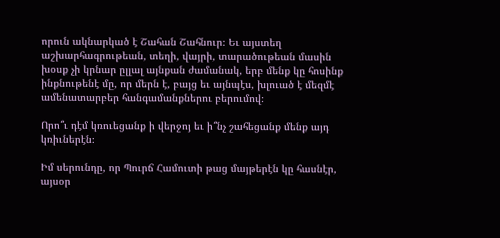որուն ակնարկած է Շահան Շահնուր։ Եւ այստեղ աշխարհագրութեան, տեղի, վայրի, տարածութեան մասին խօսք չի կրնար ըլլալ այնքան ժամանակ, երբ մենք կը հոսինք ինքնութենէ մը, որ մերն է, բայց եւ այնպէս, խլուած է մեզմէ ամենատարբեր հանգամանքներու բերումով։

Որո՞ւ դէմ կռուեցանք ի վերջոյ եւ ի՞նչ շահեցանք մենք այդ կռիւներէն։

Իմ սերունդը, որ Պուրճ Համուտի թաց մայթերէն կը հասնէր, այսօր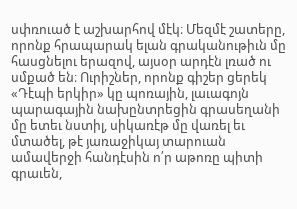սփռուած է աշխարհով մէկ։ Մեզմէ շատերը, որոնք հրապարակ ելան գրականութիւն մը հասցնելու երազով, այսօր արդէն լռած ու սմքած են։ Ուրիշներ, որոնք գիշեր ցերեկ «Դէպի երկիր» կը պոռային, լաւագոյն պարագային նախընտրեցին գրասեղանի մը ետեւ նստիլ, սիկառէթ մը վառել եւ մտածել, թէ յառաջիկայ տարուան ամավերջի հանդէսին ո՛ր աթոռը պիտի գրաւեն,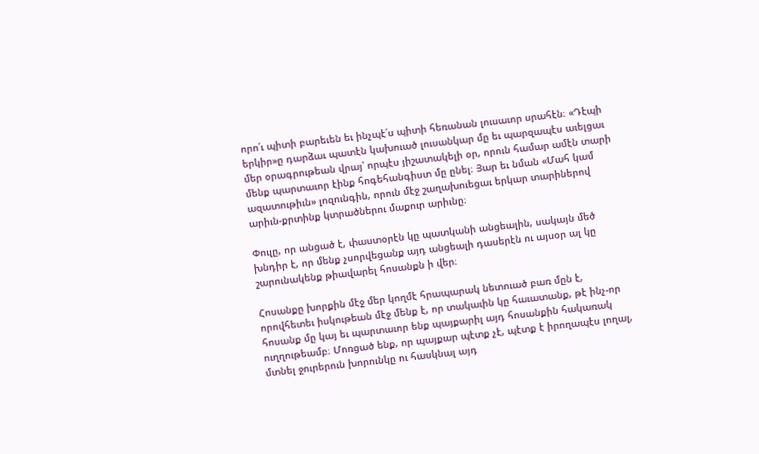որո՛ւ պիտի բարեւեն եւ ինչպէ՛ս պիտի հեռանան լուսաւոր սրահէն։ «Դէպի երկիր»ը դարձաւ պատէն կախուած լուսանկար մը եւ պարզապէս աւելցաւ մեր օրագրութեան վրայ՝ որպէս յիշատակելի օր, որուն համար ամէն տարի մենք պարտաւոր էինք հոգեհանգիստ մը ընել։ Յար եւ նման «Մահ կամ ազատութիւն» լոզունգին, որուն մէջ շաղախուեցաւ երկար տարիներով արիւն-քրտինք կտրածներու մաքուր արիւնը։

Փուլը, որ անցած է, փաստօրէն կը պատկանի անցեալին, սակայն մեծ խնդիր է, որ մենք չսորվեցանք այդ անցեալի դասերէն ու այսօր ալ կը շարունակենք թիավարել հոսանքն ի վեր։

Հոսանքը խորքին մէջ մեր կողմէ հրապարակ նետուած բառ մըն է, որովհետեւ իսկութեան մէջ մենք է, որ տակաւին կը հաւատանք, թէ ինչ-որ հոսանք մը կայ եւ պարտաւոր ենք պայքարիլ այդ հոսանքին հակառակ ուղղութեամբ։ Մոռցած ենք, որ պայքար պէտք չէ, պէտք է իրողապէս լողալ, մտնել ջուրերուն խորունկը ու հասկնալ այդ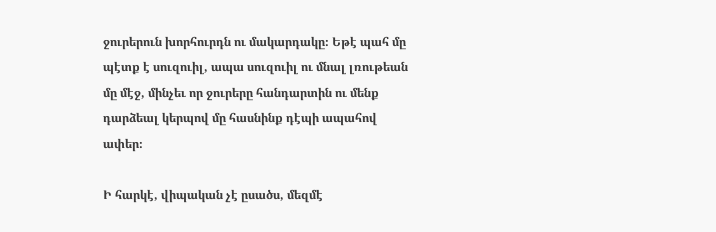ջուրերուն խորհուրդն ու մակարդակը։ Եթէ պահ մը պէտք է սուզուիլ, ապա սուզուիլ ու մնալ լռութեան մը մէջ, մինչեւ որ ջուրերը հանդարտին ու մենք դարձեալ կերպով մը հասնինք դէպի ապահով ափեր։

Ի հարկէ, վիպական չէ ըսածս, մեզմէ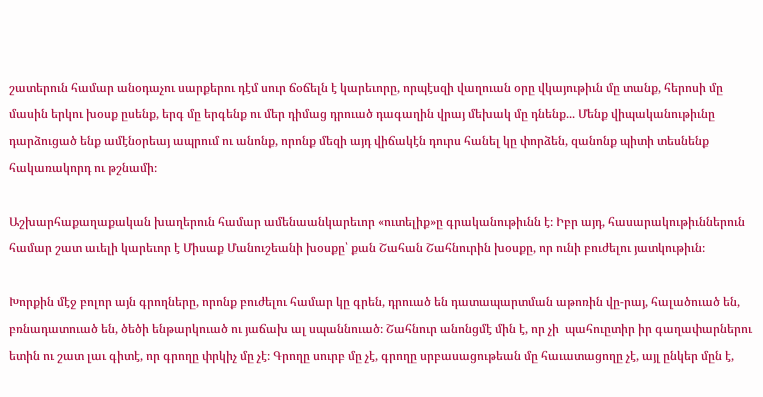շատերուն համար անօդաչու սարքերու դէմ սուր ճօճելն է կարեւորը, որպէսզի վաղուան օրը վկայութիւն մը տանք, հերոսի մը մասին երկու խօսք ըսենք, երգ մը երգենք ու մեր դիմաց դրուած դագաղին վրայ մեխակ մը դնենք... Մենք վիպականութիւնը դարձուցած ենք ամէնօրեայ ապրում ու անոնք, որոնք մեզի այդ վիճակէն դուրս հանել կը փորձեն, զանոնք պիտի տեսնենք հակառակորդ ու թշնամի։

Աշխարհաքաղաքական խաղերուն համար ամենաանկարեւոր «ուտելիք»ը գրականութիւնն է։ Իբր այդ, հասարակութիւններուն համար շատ աւելի կարեւոր է Միսաք Մանուշեանի խօսքը՝ քան Շահան Շահնուրին խօսքը, որ ունի բուժելու յատկութիւն։

Խորքին մէջ բոլոր այն գրողները, որոնք բուժելու համար կը գրեն, դրուած են դատապարտման աթոռին վը-րայ, հալածուած են, բռնադատուած են, ծեծի ենթարկուած ու յաճախ ալ սպաննուած։ Շահնուր անոնցմէ մին է, որ չի  պահուըտիր իր գաղափարներու ետին ու շատ լաւ գիտէ, որ գրողը փրկիչ մը չէ։ Գրողը սուրբ մը չէ, գրողը սրբասացութեան մը հաւատացողը չէ, այլ ընկեր մըն է,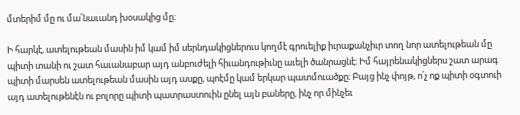մտերիմ մը ու մա՛նաւանդ խօսակից մը։

Ի հարկէ, ատելութեան մասին իմ կամ իմ սերնդակիցներուս կողմէ գրուելիք իւրաքանչիւր տող նոր ատելութեան մը պիտի տանի ու շատ հաւանաբար այդ անբուժելի հիւանդութիւնը աւելի ծանրացնէ։ Իմ հայրենակիցներս շատ արագ պիտի մարսեն ատելութեան մասին այդ ասքը, պոէմը կամ երկար պատմուածքը։ Բայց ինչ փոյթ, ո՛չ ոք պիտի օգտուի այդ ատելութենէն ու բոլորը պիտի պատրաստուին ընել այն բաները, ինչ որ մինչեւ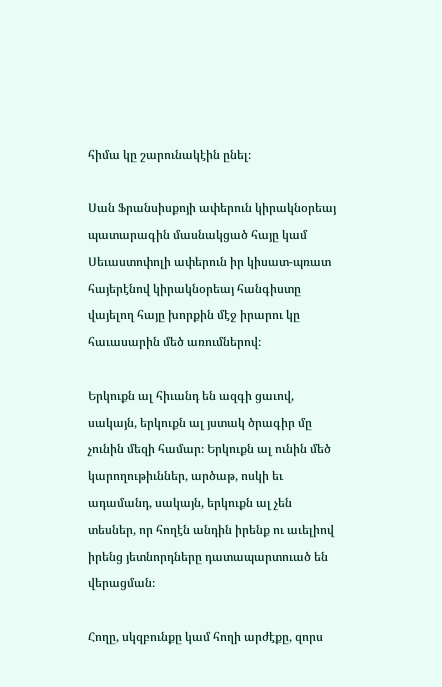հիմա կը շարունակէին ընել։

Սան Ֆրանսիսքոյի ափերուն կիրակնօրեայ պատարագին մասնակցած հայը կամ Սեւաստոփոլի ափերուն իր կիսատ-պռատ հայերէնով կիրակնօրեայ հանգիստը վայելող հայը խորքին մէջ իրարու կը հաւասարին մեծ առումներով։

Երկուքն ալ հիւանդ են ազգի ցաւով, սակայն, երկուքն ալ յստակ ծրագիր մը չունին մեզի համար։ Երկուքն ալ ունին մեծ կարողութիւններ, արծաթ, ոսկի եւ ադամանդ, սակայն, երկուքն ալ չեն տեսներ, որ հողէն անդին իրենք ու աւելիով իրենց յետնորդները դատապարտուած են վերացման։

Հողը, սկզբունքը կամ հողի արժէքը, զորս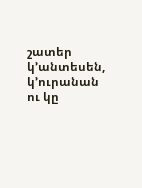շատեր կ՚անտեսեն, կ՚ուրանան ու կը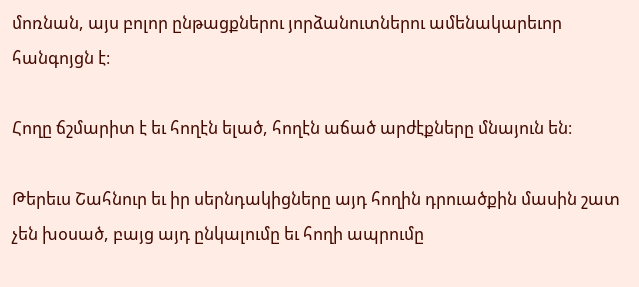մոռնան, այս բոլոր ընթացքներու յորձանուտներու ամենակարեւոր հանգոյցն է։

Հողը ճշմարիտ է եւ հողէն ելած, հողէն աճած արժէքները մնայուն են։

Թերեւս Շահնուր եւ իր սերնդակիցները այդ հողին դրուածքին մասին շատ չեն խօսած, բայց այդ ընկալումը եւ հողի ապրումը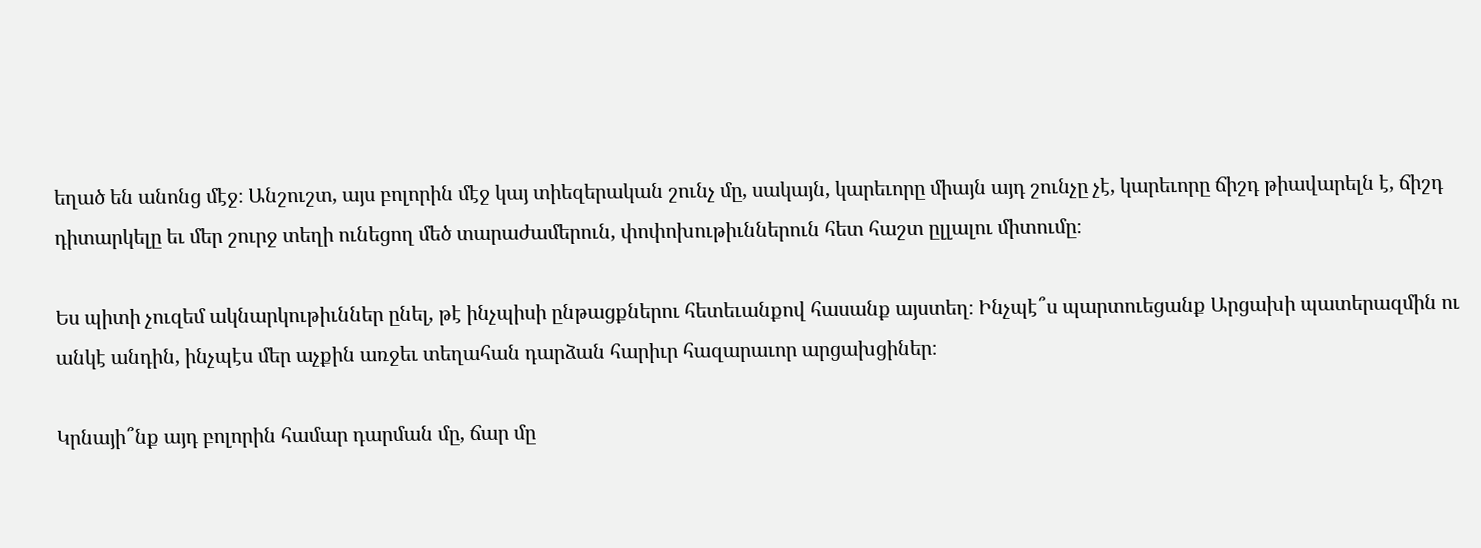եղած են անոնց մէջ։ Անշուշտ, այս բոլորին մէջ կայ տիեզերական շունչ մը, սակայն, կարեւորը միայն այդ շունչը չէ, կարեւորը ճիշդ թիավարելն է, ճիշդ դիտարկելը եւ մեր շուրջ տեղի ունեցող մեծ տարաժամերուն, փոփոխութիւններուն հետ հաշտ ըլլալու միտումը։

Ես պիտի չուզեմ ակնարկութիւններ ընել, թէ ինչպիսի ընթացքներու հետեւանքով հասանք այստեղ։ Ինչպէ՞ս պարտուեցանք Արցախի պատերազմին ու անկէ անդին, ինչպէս մեր աչքին առջեւ տեղահան դարձան հարիւր հազարաւոր արցախցիներ։

Կրնայի՞նք այդ բոլորին համար դարման մը, ճար մը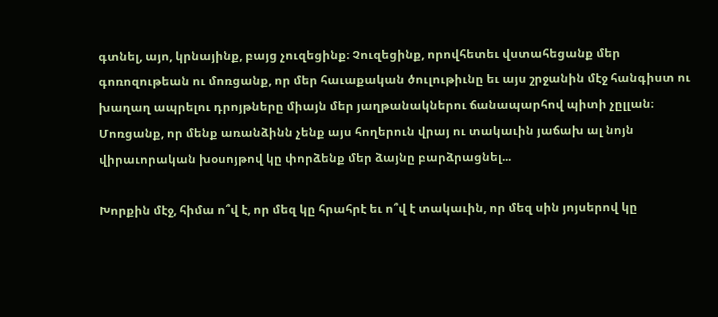գտնել, այո, կրնայինք, բայց չուզեցինք։ Չուզեցինք, որովհետեւ վստահեցանք մեր գոռոզութեան ու մոռցանք, որ մեր հաւաքական ծուլութիւնը եւ այս շրջանին մէջ հանգիստ ու խաղաղ ապրելու դրոյթները միայն մեր յաղթանակներու ճանապարհով պիտի չըլլան։ Մոռցանք, որ մենք առանձինն չենք այս հողերուն վրայ ու տակաւին յաճախ ալ նոյն վիրաւորական խօսոյթով կը փորձենք մեր ձայնը բարձրացնել...

Խորքին մէջ, հիմա ո՞վ է, որ մեզ կը հրահրէ եւ ո՞վ է տակաւին, որ մեզ սին յոյսերով կը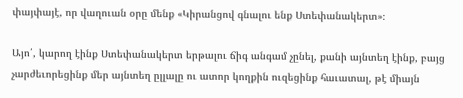փայփայէ, որ վաղուան օրը մենք «Կիրանցով գնալու ենք Ստեփանակերտ»։

Այո՛, կարող էինք Ստեփանակերտ երթալու ճիգ անգամ չընել, քանի այնտեղ էինք, բայց չարժեւորեցինք մեր այնտեղ ըլլալը ու ատոր կողքին ուզեցինք հաւատալ, թէ միայն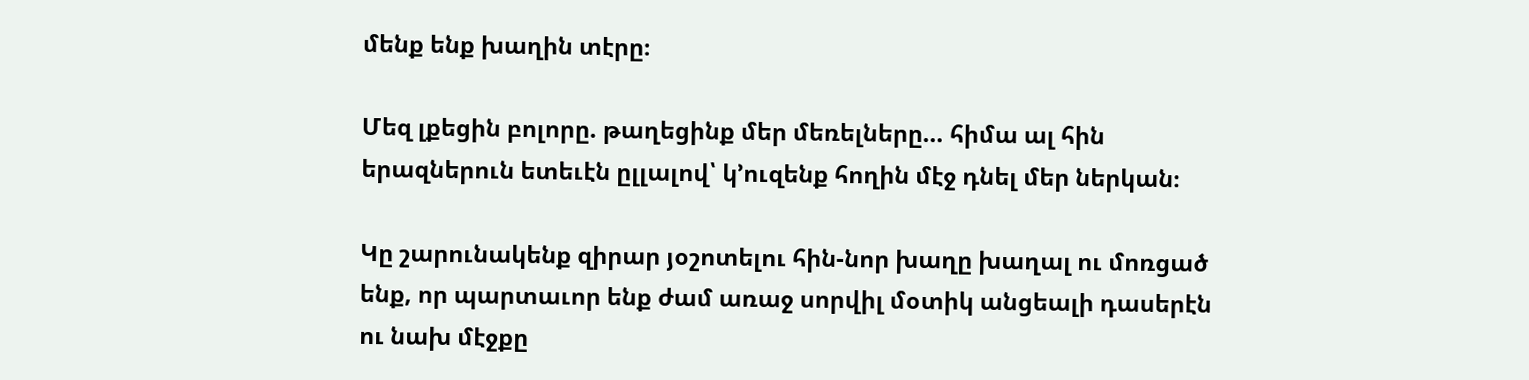մենք ենք խաղին տէրը։

Մեզ լքեցին բոլորը. թաղեցինք մեր մեռելները… հիմա ալ հին երազներուն ետեւէն ըլլալով՝ կ՚ուզենք հողին մէջ դնել մեր ներկան։

Կը շարունակենք զիրար յօշոտելու հին-նոր խաղը խաղալ ու մոռցած ենք, որ պարտաւոր ենք ժամ առաջ սորվիլ մօտիկ անցեալի դասերէն ու նախ մէջքը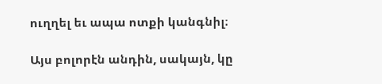ուղղել եւ ապա ոտքի կանգնիլ։

Այս բոլորէն անդին, սակայն, կը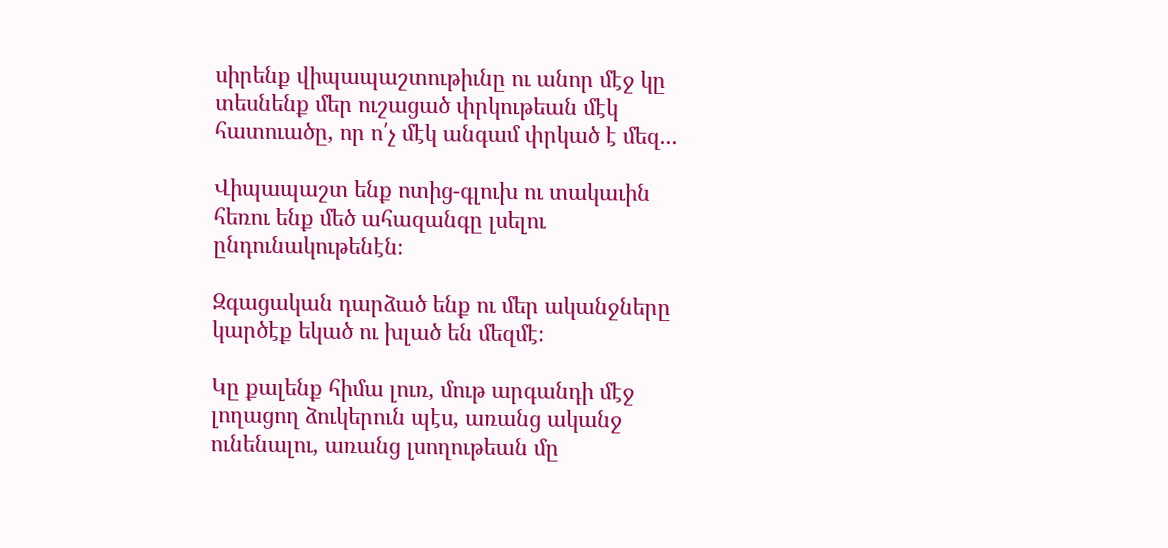սիրենք վիպապաշտութիւնը ու անոր մէջ կը տեսնենք մեր ուշացած փրկութեան մէկ հատուածը, որ ո՛չ մէկ անգամ փրկած է մեզ...

Վիպապաշտ ենք ոտից-գլուխ ու տակաւին հեռու ենք մեծ ահազանգը լսելու ընդունակութենէն։

Զգացական դարձած ենք ու մեր ականջները կարծէք եկած ու խլած են մեզմէ։

Կը քալենք հիմա լուռ, մութ արգանդի մէջ լողացող ձուկերուն պէս, առանց ականջ ունենալու, առանց լսողութեան մը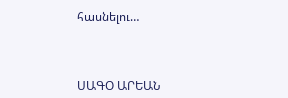հասնելու…



ՍԱԳՕ ԱՐԵԱՆ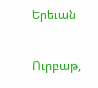Երեւան

Ուրբաթ,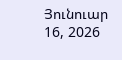Յունուար 16, 2026